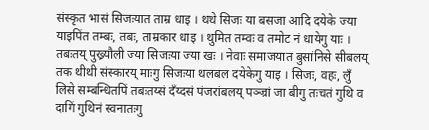संस्कृत भासं सिजःयात ताम्र धाइ । थथे सिजः या बसजा आदि दयेके ज्या याइपिंत तम्बः, तबः, ताम्रकार धाइ । थुमित तम्वः व तमोट नं धायेगु याः । तबःतय् पुख्र्यौली ज्या सिजःया ज्या खः । नेवाः समाजयात बुसांनिसे सीबलय् तक थीथी संस्कारय् माःगु सिजःया थलबल दयेकेगु याइ । सिजः, वहः, लुँ लिसे सम्बन्धितपिं तबःतय्सं दँय्दसं पंजरांबलय् पञ्ज्रां जा बीगु तःचतं गुथि व दागिं गुथिनं स्वनातःगु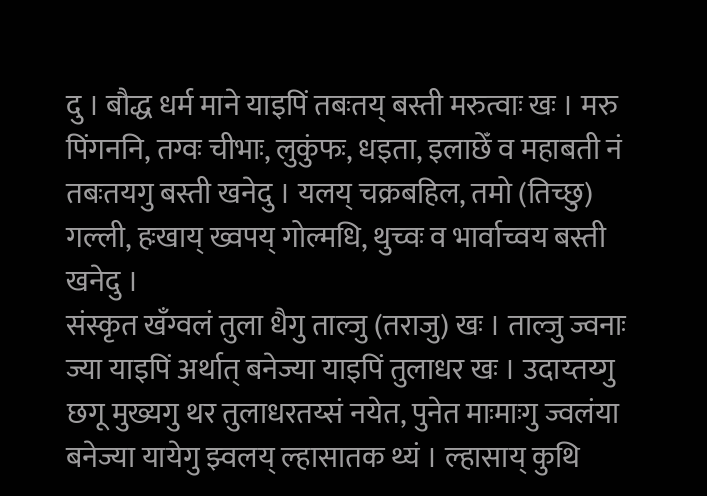दु । बौद्ध धर्म माने याइपिं तबःतय् बस्ती मरुत्वाः खः । मरु पिंगननि, तग्वः चीभाः, लुकुंफः, धइता, इलाछेँ व महाबती नं तबःतयगु बस्ती खनेदु । यलय् चक्रबहिल, तमो (तिच्छु) गल्ली, हःखाय् ख्वपय् गोल्मधि, थुच्वः व भार्वाच्वय बस्ती खनेदु ।
संस्कृत खँग्वलं तुला धैगु ताल्जु (तराजु) खः । ताल्जु ज्वनाः ज्या याइपिं अर्थात् बनेज्या याइपिं तुलाधर खः । उदाय्तय्गु छगू मुख्यगु थर तुलाधरतय्सं नयेत, पुनेत माःमाःगु ज्वलंया बनेज्या यायेगु झ्वलय् ल्हासातक थ्यं । ल्हासाय् कुथि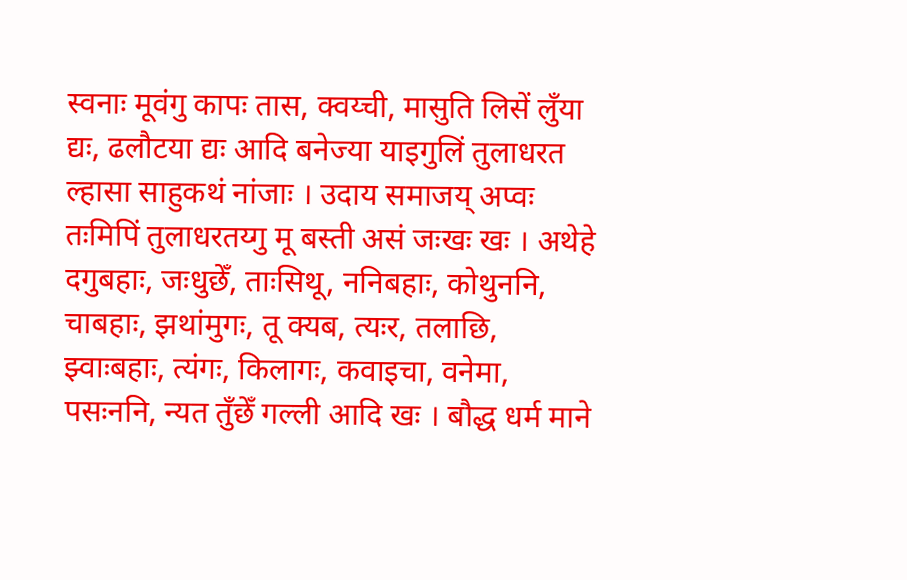स्वनाः मूवंगु कापः तास, क्वय्ची, मासुति लिसें लुँया द्यः, ढलौटया द्यः आदि बनेज्या याइगुलिं तुलाधरत ल्हासा साहुकथं नांजाः । उदाय समाजय् अप्वः तःमिपिं तुलाधरतय्गु मू बस्ती असं जःखः खः । अथेहे दगुबहाः, जःधुछेँ, ताःसिथू, ननिबहाः, कोथुननि, चाबहाः, झथांमुगः, तू क्यब, त्यःर, तलाछि, झ्वाःबहाः, त्यंगः, किलागः, कवाइचा, वनेमा, पसःननि, न्यत तुँछेँ गल्ली आदि खः । बौद्ध धर्म माने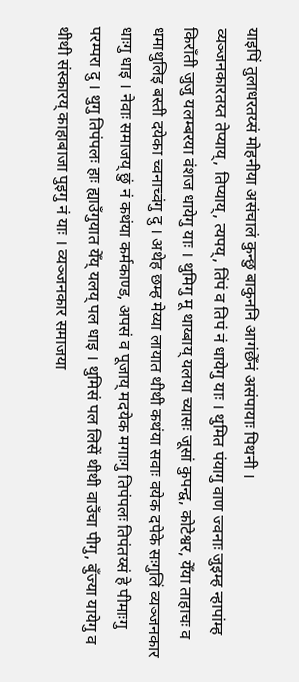याइपिं तुलाधरतय्सं मोहनीया असंचालं कुन्छु बाकुननि आगंछेँनं असंपायाः पिथनी ।
व्यञ्जनकारतय्त तेप्याय्, तिप्याय्, त्यपय्, तिंपं व तिपं नं धायेगु याः । थुमित पंयागु वाण ज्वनाः जुइम्ह न्हापांम्ह किराँती जुजु यलम्बरया वंशज धायेगु याः । थुमिगु मू थाय्बाय् यलया च्यासः जूसां कुपन्द्व, कोटेश्वर, येँया ताहाचः व धमाथुलिइ बस्ती दयेका च्वनाच्वंगु दु । अथेह छम्ह मेय्या लायात थीथी कथंया सवाः वयेक दपेके सःगुलिं व्यञ्जनकार धाःगु धाइ । नेवाः समाजय् छुं नं कथंया कर्मकाण्ड, अपसं व पूजाय् मदयेक मगाःगु तिपंपलः तिपंतय्सं हे पीमाःगु परम्परा दु । थुगु तिपंपलः हाः ह्याउँगुयात येँय् यलय् पल धाइ । थुमिसं पल लिसें थीथी वाउँचा पीगु, बुँज्या यायेगु व थीथी संस्कारय् काहाबाजा पुइगु नं याः । व्यञ्जनकार समाजया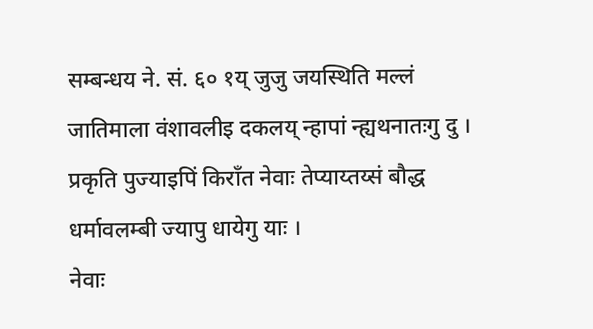सम्बन्धय ने. सं. ६० १य् जुजु जयस्थिति मल्लं जातिमाला वंशावलीइ दकलय् न्हापां न्ह्यथनातःगु दु । प्रकृति पुज्याइपिं किराँत नेवाः तेप्याय्तय्सं बौद्ध धर्मावलम्बी ज्यापु धायेगु याः ।
नेवाः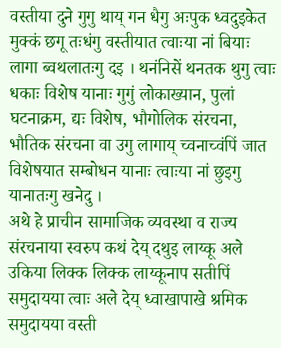वस्तीया दुने गुगु थाय् गन धैगु अःपुक ध्वदुइकेत मुक्कं छगू तःधंगु वस्तीयात त्वाःया नां बियाः लागा ब्वथलातःगु दइ । थनंनिसें थनतक थुगु त्वाः धकाः विशेष यानाः गुगुं लोकाख्यान, पुलां घटनाक्रम, द्यः विशेष, भौगोलिक संरचना, भौतिक संरचना वा उगु लागाय् च्वनाच्वंपिं जात विशेषयात सम्बोधन यानाः त्वाःया नां छुइगु यानातःगु खनेदु ।
अथे हे प्राचीन सामाजिक व्यवस्था व राज्य संरचनाया स्वरुप कथं देय् दथुइ लाय्कू अले उकिया लिक्क लिक्क लाय्कूनाप सतीपिं समुदायया त्वाः अले देय् ध्वाखापाखे श्रमिक समुदायया वस्ती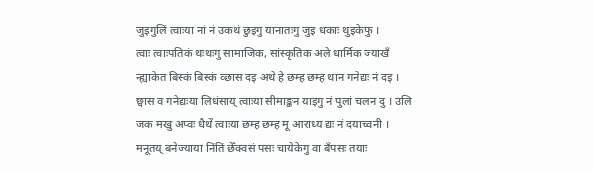जुइगुलिं त्वाःया नां नं उकथं छुइगु यानातःगु जुइ धकाः थुइकेफु ।
त्वाः त्वाःपतिकं थःथःगु सामाजिक, सांस्कृतिक अले धार्मिक ज्याखँ न्ह्याकेत बिस्कं बिस्कं व्छास दइ अथे हे छम्ह छम्ह थान गनेद्यः नं दइ । छ्वास व गनेद्यःया लिधंसाय् त्वाःया सीमाङ्कन याइगु नं पुलां चलन दु । उलि जक मखु अप्वः धैथें त्वाःया छम्ह छम्ह मू आराध्य द्यः नं दयाच्वनी ।
मनूतय् बनेज्याया निंतिं छेँक्वसं पसः चायेकेगु वा बँपसः तयाः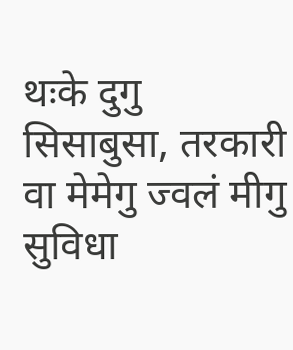थःके दुगु सिसाबुसा, तरकारी वा मेमेगु ज्वलं मीगु सुविधा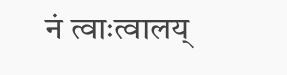नं त्वाःत्वालय्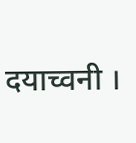दयाच्वनी ।